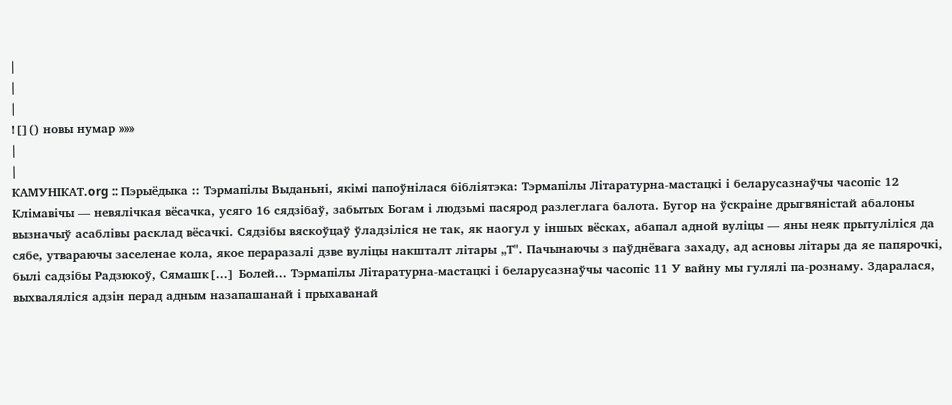|
|
|
![]() новы нумар »»»
|
|
КАМУНІКАТ.org :: Пэрыёдыка :: Тэрмапілы Выданьні, якімі папоўнілася бібліятэка: Тэрмапілы Літаратурна-мастацкі і беларусазнаўчы часопіс 12 Клімавічы — невялічкая вёсачка, усяго 16 сядзібаў, забытых Богам і людзьмі пасярод разлеглага балота. Бугор на ўскраіне дрыгвяністай абалоны вызначыў асаблівы расклад вёсачкі. Сядзібы вяскоўцаў ўладзіліся не так, як наогул у іншых вёсках, абапал адной вуліцы — яны неяк прытуліліся да сябе, утвараючы заселенае кола, якое пераразалі дзве вуліцы накшталт літары „Т". Пачынаючы з паўднёвага захаду, ад асновы літары да яе папярочкі, былі садзібы Радзюкоў, Сямашк[...] Болей... Тэрмапілы Літаратурна-мастацкі і беларусазнаўчы часопіс 11 У вайну мы гулялі па-рознаму. Здаралася, выхваляліся адзін перад адным назапашанай і прыхаванай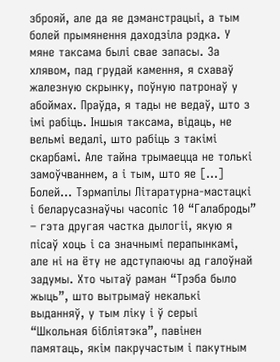зброяй, але да яе дэманстрацыі, а тым болей прымянення даходзіла рэдка. У мяне таксама былі свае запасы. За хлявом, пад грудай камення, я схаваў жалезную скрынку, поўную патронаў у абоймах. Праўда, я тады не ведаў, што з імі рабіць. Іншыя таксама, відаць, не вельмі ведалі, што рабіць з такімі скарбамі. Але тайна трымаецца не толькі замоўчваннем, а і тым, што яе [...] Болей... Тэрмапілы Літаратурна-мастацкі і беларусазнаўчы часопіс 10 “Галаброды” – гэта другая частка дылогіі, якую я пісаў хоць і са значнымі перапынкамі, але ні на ёту не адступаючы ад галоўнай задумы. Хто чытаў раман “Трэба было жыць”, што вытрымаў некалькі выданняў, у тым ліку і ў серыі “Школьная бібліятэка”, павінен памятаць, якім пакручастым і пакутным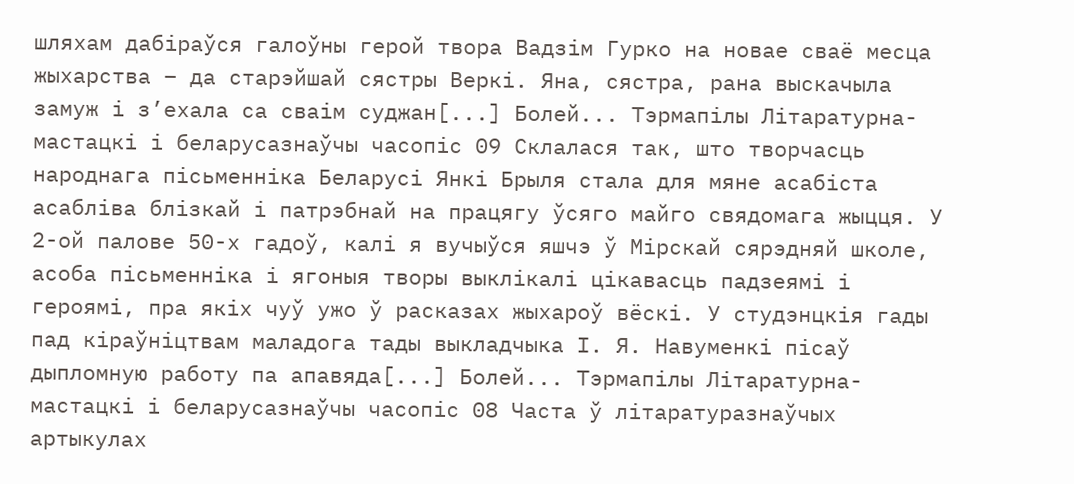шляхам дабіраўся галоўны герой твора Вадзім Гурко на новае сваё месца жыхарства – да старэйшай сястры Веркі. Яна, сястра, рана выскачыла замуж і з’ехала са сваім суджан[...] Болей... Тэрмапілы Літаратурна-мастацкі і беларусазнаўчы часопіс 09 Склалася так, што творчасць народнага пісьменніка Беларусі Янкі Брыля стала для мяне асабіста асабліва блізкай і патрэбнай на працягу ўсяго майго свядомага жыцця. У 2-ой палове 50-х гадоў, калі я вучыўся яшчэ ў Мірскай сярэдняй школе, асоба пісьменніка і ягоныя творы выклікалі цікавасць падзеямі і героямі, пра якіх чуў ужо ў расказах жыхароў вёскі. У студэнцкія гады пад кіраўніцтвам маладога тады выкладчыка І. Я. Навуменкі пісаў дыпломную работу па апавяда[...] Болей... Тэрмапілы Літаратурна-мастацкі і беларусазнаўчы часопіс 08 Часта ў літаратуразнаўчых артыкулах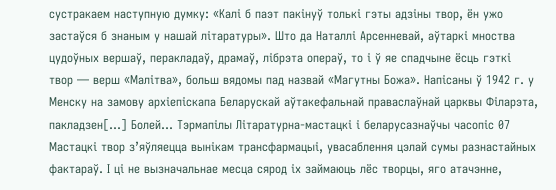сустракаем наступную думку: «Калі б паэт пакінуў толькі гэты адзіны твор, ён ужо застаўся б знаным у нашай літаратуры». Што да Наталлі Арсенневай, аўтаркі мноства цудоўных вершаў, перакладаў, драмаў, лібрэта операў, то і ў яе спадчыне ёсць гэткі твор — верш «Малітва», больш вядомы пад назвай «Магутны Божа». Напісаны ў 1942 г. у Менску на замову архіепіскапа Беларускай аўтакефальнай праваслаўнай царквы Філарэта, пакладзен[...] Болей... Тэрмапілы Літаратурна-мастацкі і беларусазнаўчы часопіс 07 Мастацкі твор з’яўляецца вынікам трансфармацыі, увасаблення цэлай сумы разнастайных фактараў. І ці не вызначальнае месца сярод іх займаюць лёс творцы, яго атачэнне,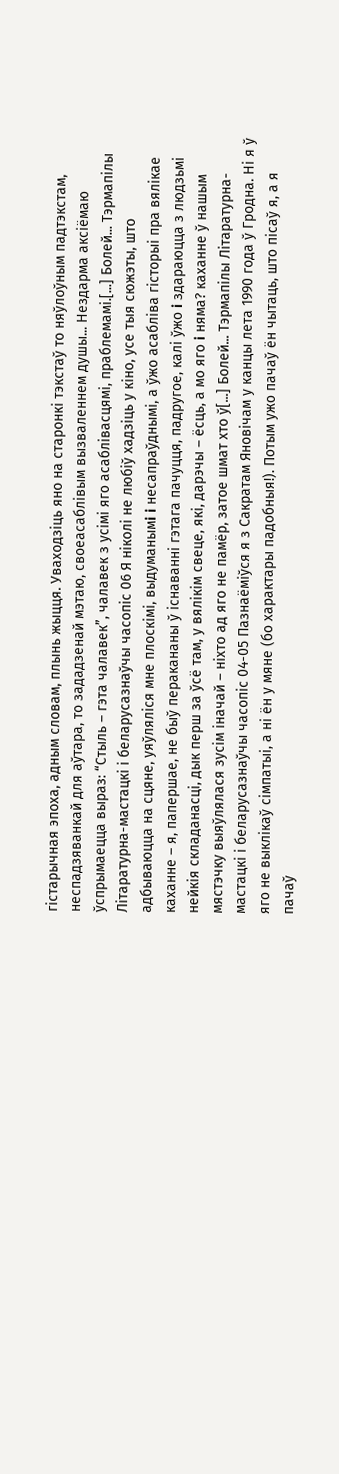гістарычная эпоха, адным словам, плынь жыцця. Уваходзіць яно на старонкі тэкстаў то няўлоўным падтэкстам, неспадзяванкай для аўтара, то зададзенай мэтаю, своеасаблівым вызваленнем душы... Нездарма аксіёмаю ўспрымаецца выраз: “Стыль – гэта чалавек”, чалавек з усімі яго асаблівасцямі, праблемамі.[...] Болей... Тэрмапілы Літаратурна-мастацкі і беларусазнаўчы часопіс 06 Я нiколi не любiў хадзiць у кiно, усе тыя сюжэты, што адбываюцца на сцяне, уяўлялiся мне плоскiмi, выдуманымi i несапраўднымi, а ўжо асаблiва гiсторыi пра вялiкае каханне – я, папершае, не быў перакананы ў існаванні гэтага пачуцця, падругое, калi ўжо i здараюцца з людзьмi нейкiя складанасцi, дык перш за ўсё там, у вялiкiм свеце, якi, дарэчы – ёсць, а мо яго i няма? каханне ў нашым мястэчку выяўлялася зусiм iначай – нiхто ад яго не памёр, затое шмат хто ў[...] Болей... Тэрмапілы Літаратурна-мастацкі і беларусазнаўчы часопіс 04-05 Пазнаёміўся я з Сакратам Яновічам у канцы лета 1990 года ў Гродна. Ні я ў яго не выклікаў сімпатыі, а ні ён у мяне (бо характары падобныя!). Потым ужо пачаў ён чытаць, што пісаў я, а я пачаў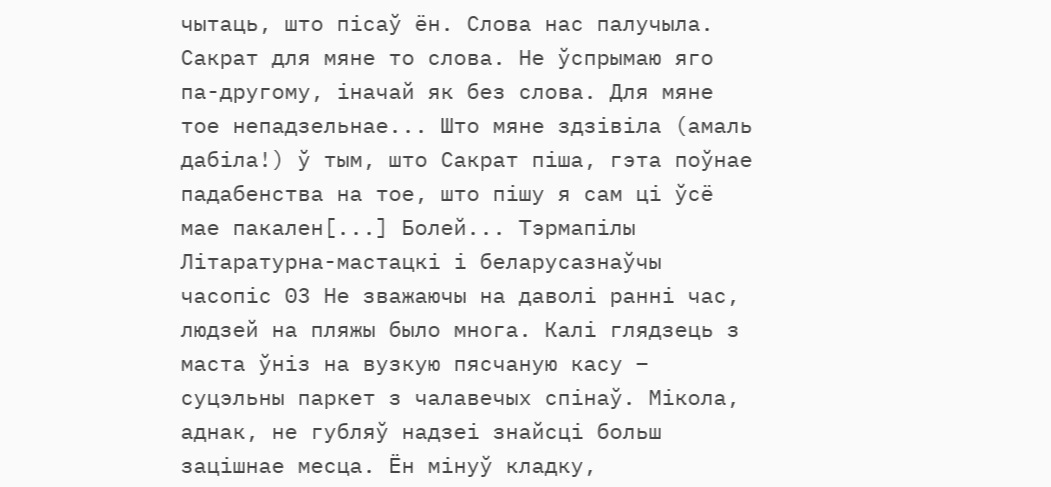чытаць, што пісаў ён. Слова нас палучыла. Сакрат для мяне то слова. Не ўспрымаю яго па-другому, іначай як без слова. Для мяне тое непадзельнае... Што мяне здзівіла (амаль дабіла!) ў тым, што Сакрат піша, гэта поўнае падабенства на тое, што пішу я сам ці ўсё мае пакален[...] Болей... Тэрмапілы Літаратурна-мастацкі і беларусазнаўчы часопіс 03 Не зважаючы на даволі ранні час, людзей на пляжы было многа. Калі глядзець з маста ўніз на вузкую пясчаную касу – суцэльны паркет з чалавечых спінаў. Мікола, аднак, не губляў надзеі знайсці больш зацішнае месца. Ён мінуў кладку,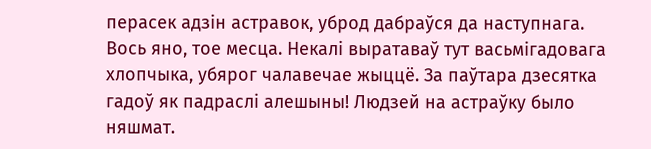перасек адзін астравок, уброд дабраўся да наступнага. Вось яно, тое месца. Некалі выратаваў тут васьмігадовага хлопчыка, убярог чалавечае жыццё. За паўтара дзесятка гадоў як падраслі алешыны! Людзей на астраўку было няшмат.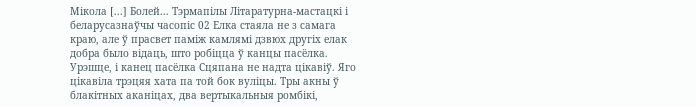Мікола [...] Болей... Тэрмапілы Літаратурна-мастацкі і беларусазнаўчы часопіс 02 Елка стаяла не з самага краю, але ў прасвет паміж камлямі дзвюх другіх елак добра было відаць, што робіцца ў канцы пасёлка. Урэшце, і канец пасёлка Сцяпана не надта цікавіў. Яго цікавіла трэцяя хата па той бок вуліцы. Тры акны ў блакітных аканіцах, два вертыкальныя ромбікі,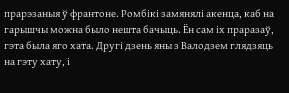прарэзаныя ў франтоне. Ромбікі замянялі акенца, каб на гарышчы можна было нешта бачыць. Ён сам іх праразаў, гэта была яго хата. Другі дзень яны з Валодзем глядзяць на гэту хату, і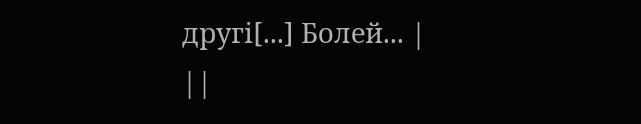другі[...] Болей... |
||